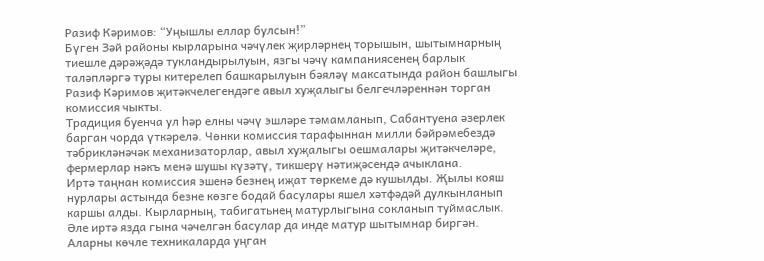Разиф Кәримов: “Уңышлы еллар булсын!”
Бүген Зәй районы кырларына чәчүлек җирләрнең торышын, шытымнарның тиешле дәрәҗәдә тукландырылуын, язгы чәчү кампаниясенең барлык таләпләргә туры китерелеп башкарылуын бәяләү максатында район башлыгы Разиф Кәримов җитәкчелегендәге авыл хуҗалыгы белгечләреннән торган комиссия чыкты.
Традиция буенча ул һәр елны чәчү эшләре тәмамланып, Сабантуена әзерлек барган чорда үткәрелә. Чөнки комиссия тарафыннан милли бәйрәмебездә тәбрикләнәчәк механизаторлар, авыл хуҗалыгы оешмалары җитәкчеләре, фермерлар нәкъ менә шушы күзәтү, тикшерү нәтиҗәсендә ачыклана.
Иртә таңнан комиссия эшенә безнең иҗат төркеме дә кушылды. Җылы кояш нурлары астында безне көзге бодай басулары яшел хәтфәдәй дулкынланып каршы алды. Кырларның, табигатьнең матурлыгына сокланып туймаслык. Әле иртә язда гына чәчелгән басулар да инде матур шытымнар биргән. Аларны көчле техникаларда уңган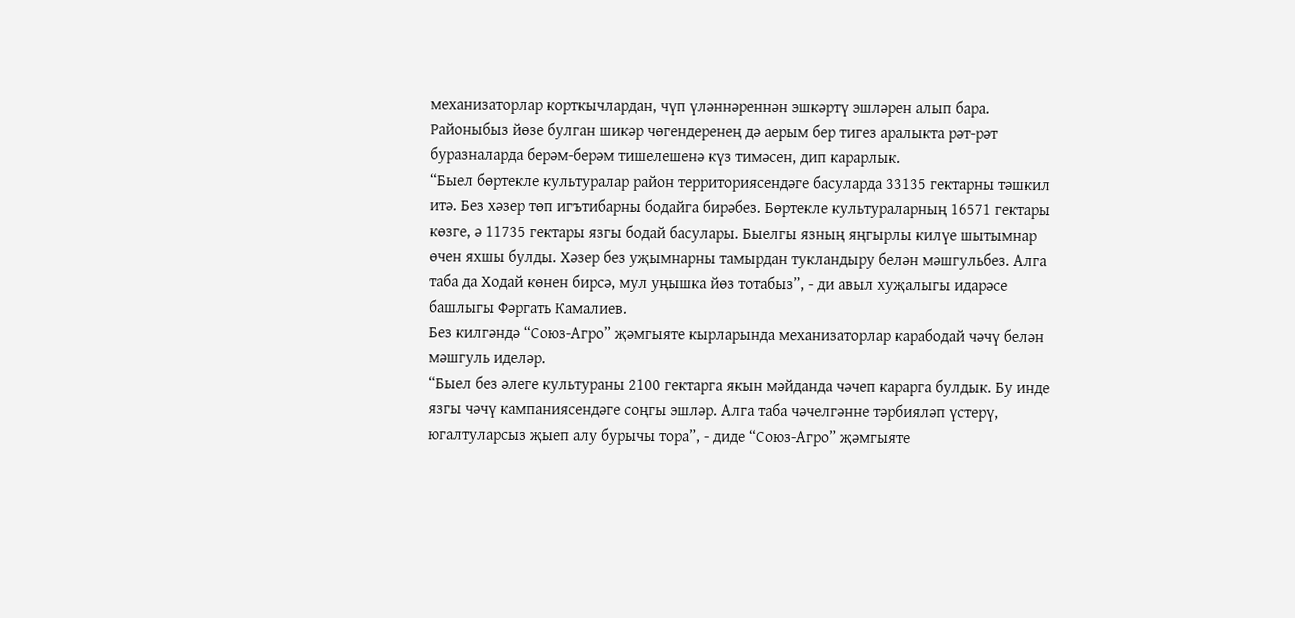механизаторлар корткычлардан, чүп үләннәреннән эшкәртү эшләрен алып бара. Районыбыз йөзе булган шикәр чөгендеренең дә аерым бер тигез аралыкта рәт-рәт буразналарда берәм-берәм тишелешенә күз тимәсен, дип карарлык.
“Быел бөртекле культуралар район территориясендәге басуларда 33135 гектарны тәшкил итә. Без хәзер төп игътибарны бодайга бирәбез. Бөртекле культураларның 16571 гектары көзге, ә 11735 гектары язгы бодай басулары. Быелгы язның яңгырлы килүе шытымнар өчен яхшы булды. Хәзер без уҗымнарны тамырдан тукландыру белән мәшгульбез. Алга таба да Ходай көнен бирсә, мул уңышка йөз тотабыз”, - ди авыл хуҗалыгы идарәсе башлыгы Фәргать Камалиев.
Без килгәндә “Союз-Агро” җәмгыяте кырларында механизаторлар карабодай чәчү белән мәшгуль иделәр.
“Быел без әлеге культураны 2100 гектарга якын мәйданда чәчеп карарга булдык. Бу инде язгы чәчү кампаниясендәге соңгы эшләр. Алга таба чәчелгәнне тәрбияләп үстерү, югалтуларсыз җыеп алу бурычы тора”, - диде “Союз-Агро” җәмгыяте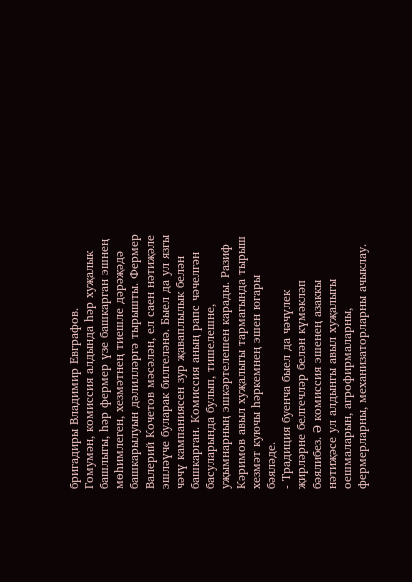бригадиры Владимир Евграфов.
Гомумән, комиссия алдында һәр хуҗалык башлыгы, һәр фермер үзе башкарган эшнең мөһимлеген, хезмәтнең тиешле дәрәҗәдә башкарылуын дәлилләргә тырышты. Фермер Валерий Кочетов мәсәлән, ел саен нәтиҗәле эшләүче буларак билгеләнә. Быел да ул язгы чәчү кампаниясен зур җаваплылык белән башкарган. Комиссия аның рапс чәчелгән басуларында булып, тишелешне, уҗымнарның эшкәртелешен карады. Разиф Кәримов авыл хуҗалыгы тармагында тырыш хезмәт куючы һәркемнең эшен югары бәяләде.
- Традиция буенча быел да чәчүлек җирләрне белгечләр белән күмәкләп бәялибез. Ә комиссия эшенең азаккы нәтиҗәсе ул алдынгы авыл хуҗалыгы оешмаларын, агрофирмаларны, фермерларны, механизаторларны ачыклау.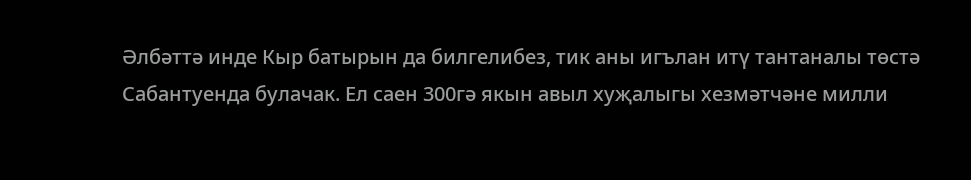Әлбәттә инде Кыр батырын да билгелибез, тик аны игълан итү тантаналы төстә Сабантуенда булачак. Ел саен 300гә якын авыл хуҗалыгы хезмәтчәне милли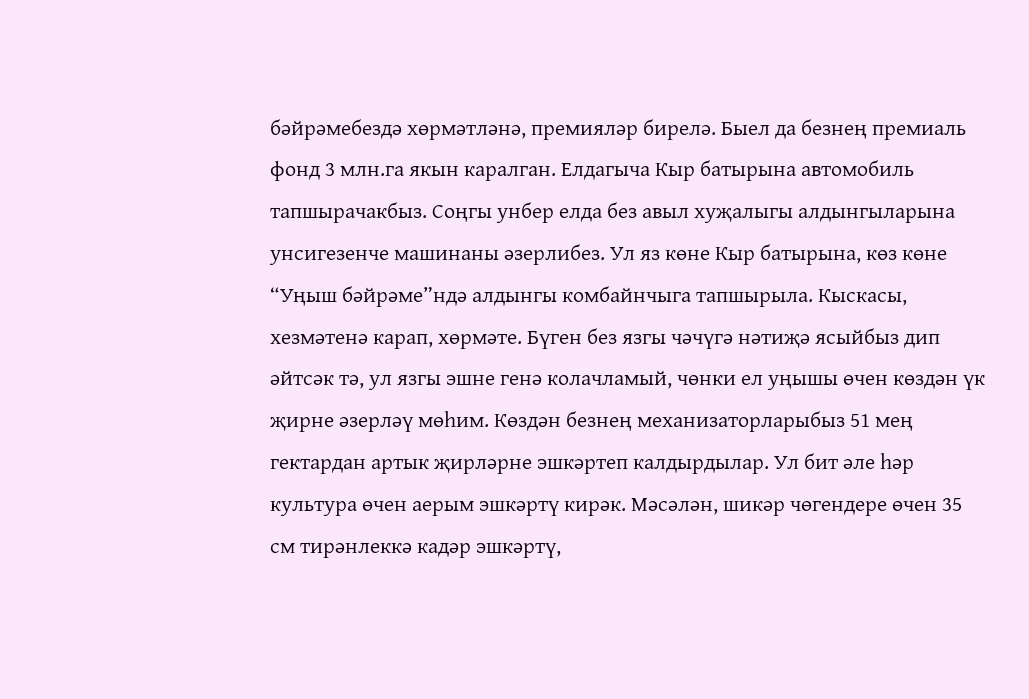бәйрәмебездә хөрмәтләнә, премияләр бирелә. Быел да безнең премиаль фонд 3 млн.га якын каралган. Елдагыча Кыр батырына автомобиль тапшырачакбыз. Соңгы унбер елда без авыл хуҗалыгы алдынгыларына унсигезенче машинаны әзерлибез. Ул яз көне Кыр батырына, көз көне “Уңыш бәйрәме”ндә алдынгы комбайнчыга тапшырыла. Кыскасы, хезмәтенә карап, хөрмәте. Бүген без язгы чәчүгә нәтиҗә ясыйбыз дип әйтсәк тә, ул язгы эшне генә колачламый, чөнки ел уңышы өчен көздән үк җирне әзерләү мөһим. Көздән безнең механизаторларыбыз 51 мең гектардан артык җирләрне эшкәртеп калдырдылар. Ул бит әле һәр культура өчен аерым эшкәртү кирәк. Мәсәлән, шикәр чөгендере өчен 35 см тирәнлеккә кадәр эшкәртү,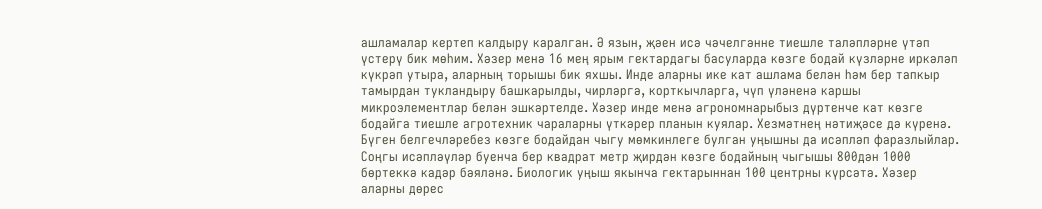ашламалар кертеп калдыру каралган. Ә язын, җәен исә чәчелгәнне тиешле таләпләрне үтәп үстерү бик мөһим. Хәзер менә 16 мең ярым гектардагы басуларда көзге бодай күзләрне иркәләп күкрәп утыра, аларның торышы бик яхшы. Инде аларны ике кат ашлама белән һәм бер тапкыр тамырдан тукландыру башкарылды, чирләргә, корткычларга, чүп үләненә каршы микроэлементлар белән эшкәртелде. Хәзер инде менә агрономнарыбыз дүртенче кат көзге бодайга тиешле агротехник чараларны үткәрер планын куялар. Хезмәтнең нәтиҗәсе дә күренә. Бүген белгечләребез көзге бодайдан чыгу мөмкинлеге булган уңышны да исәпләп фаразлыйлар. Соңгы исәпләүләр буенча бер квадрат метр җирдән көзге бодайның чыгышы 800дән 1000 бөртеккә кадәр бәяләнә. Биологик уңыш якынча гектарыннан 100 центрны күрсәтә. Хәзер аларны дөрес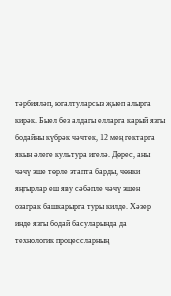тәрбияләп, югалтуларсыз җыеп алырга кирәк. Быел без алдагы елларга карый язгы бодайны күбрәк чәчтек, 12 мең гектарга якын әлеге культура игелә. Дөрес, аны чәчү эше төрле этапта барды, чөнки яңгырлар еш яву сәбәпле чәчү эшен озаграк башкарырга туры килде. Хәзер инде язгы бодай басуларында да технологик процессларның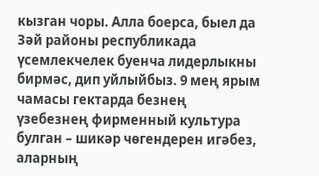кызган чоры. Алла боерса, быел да Зәй районы республикада үсемлекчелек буенча лидерлыкны бирмәс, дип уйлыйбыз. 9 мең ярым чамасы гектарда безнең үзебезнең фирменный культура булган – шикәр чөгендерен игәбез, аларның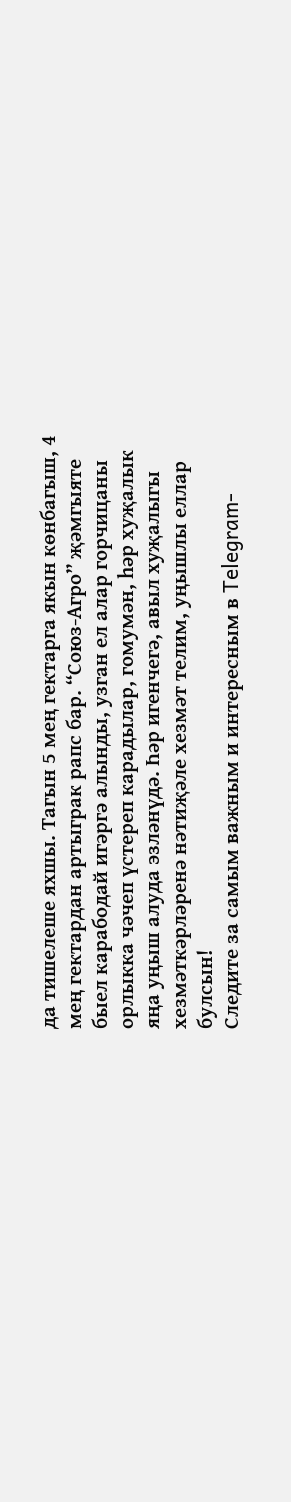да тишелеше яхшы. Тагын 5 мең гектарга якын көнбагыш, 4 мең гектардан артыграк рапс бар. “Союз-Агро” җәмгыяте быел карабодай игәргә алынды, узган ел алар горчицаны орлыкка чәчеп үстереп карадылар, гомумән, һәр хуҗалык яңа уңыш алуда эзләнүдә. Һәр игенчегә, авыл хуҗалыгы хезмәткәрләренә нәтиҗәле хезмәт телим, уңышлы еллар булсын!
Следите за самым важным и интересным в Telegram-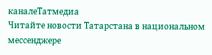каналеТатмедиа
Читайте новости Татарстана в национальном мессенджере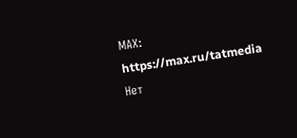MАХ: https://max.ru/tatmedia
Нет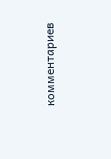комментариев